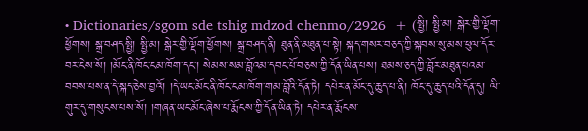• Dictionaries/sgom sde tshig mdzod chenmo/2926  + (སྤྱི། སྤྱི་མ། སྒེར་གྱི་ལྡོག་ཕྱོགས། སྒྲ་བཤདསྤྱི། སྤྱི་མ། སྒེར་གྱི་ལྡོག་ཕྱོགས། སྒྲ་བཤད་ནི། ཐུན་ནི་མཐུན་པ་སྟེ། སྐད་གསར་བཅད་ཀྱི་སྐབས་སུ་མས་ཕུལ་དོར་བར་ངེས་སོ། །མོང་ནི་ཁོང་ངམ་ཁོག་དང་། སེམས་སམ་བློའམ་དབང་པོ་བཅས་ཀྱི་དོན་ཡིན་པས། ཐམས་ཅད་ཀྱི་བློར་མཐུན་པའམ་བབས་པས་ན་དེ་སྐད་ཅེས་བྱའོ། །དེ་ཡང་མོང་ནི་ཁོང་ངམ་ཁོག་གམ་བློའི་དོན་ཏེ། དཔེར་ན་མོང་དུ་ཆུད་པ་ནི། ཁོང་དུ་ཆུད་པའི་དོན་དུ། ལི་གུར་དུ་གསུངས་པས་སོ། །གཞན་ཡང་མོང་ཞེས་པ་རྨོངས་ཀྱི་དོན་ཡིན་ཏེ། དཔེར་ན་རྨོངས་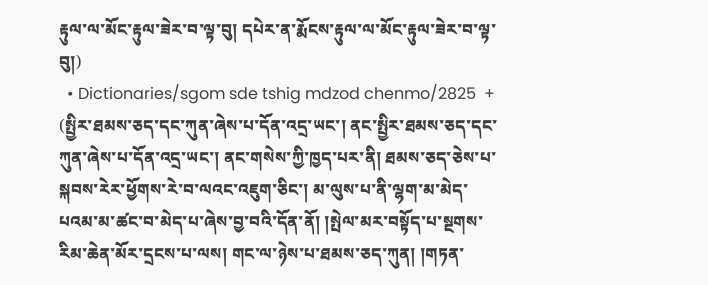རྟུལ་ལ་མོང་རྟུལ་ཟེར་བ་ལྟ་བུ། དཔེར་ན་རྨོངས་རྟུལ་ལ་མོང་རྟུལ་ཟེར་བ་ལྟ་བུ།)
  • Dictionaries/sgom sde tshig mdzod chenmo/2825  + (སྤྱིར་ཐམས་ཅད་དང་ཀུན་ཞེས་པ་དོན་འདྲ་ཡང་། ནང་སྤྱིར་ཐམས་ཅད་དང་ཀུན་ཞེས་པ་དོན་འདྲ་ཡང་། ནང་གསེས་ཀྱི་ཁྱད་པར་ནི། ཐམས་ཅད་ཅེས་པ་སྐབས་རེར་ཕྱོགས་རེ་བ་ལའང་འཇུག་ཅིང་། མ་ལུས་པ་ནི་ལྷག་མ་མེད་པའམ་མ་ཚང་བ་མེད་པ་ཞེས་བྱ་བའི་དོན་ནོ། །སྤེལ་མར་བསྟོད་པ་སྔགས་རིམ་ཆེན་མོར་དྲངས་པ་ལས། གང་ལ་ཉེས་པ་ཐམས་ཅད་ཀུན། །གཏན་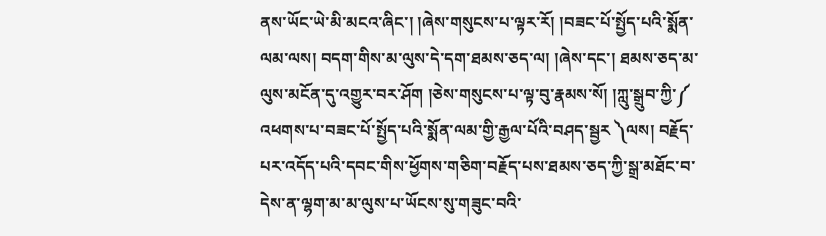ནས་ཡོང་ཡེ་མི་མངའ་ཞིང་། །ཞེས་གསུངས་པ་ལྟར་རོ། །བཟང་པོ་སྤྱོད་པའི་སྨོན་ལམ་ལས། བདག་གིས་མ་ལུས་དེ་དག་ཐམས་ཅད་ལ། །ཞེས་དང་། ཐམས་ཅད་མ་ལུས་མངོན་དུ་འགྱུར་བར་ཤོག །ཅེས་གསུངས་པ་ལྟ་བུ་རྣམས་སོ། །ཀླུ་སྒྲུབ་ཀྱི་༼ འཕགས་པ་བཟང་པོ་སྤྱོད་པའི་སྨོན་ལམ་གྱི་རྒྱལ་པོའི་བཤད་སྦྱར ༽ལས། བརྗོད་པར་འདོད་པའི་དབང་གིས་ཕྱོགས་གཅིག་བརྗོད་པས་ཐམས་ཅད་ཀྱི་སྒྲ་མཐོང་བ་དེས་ན་ལྷག་མ་མ་ལུས་པ་ཡོངས་སུ་གཟུང་བའི་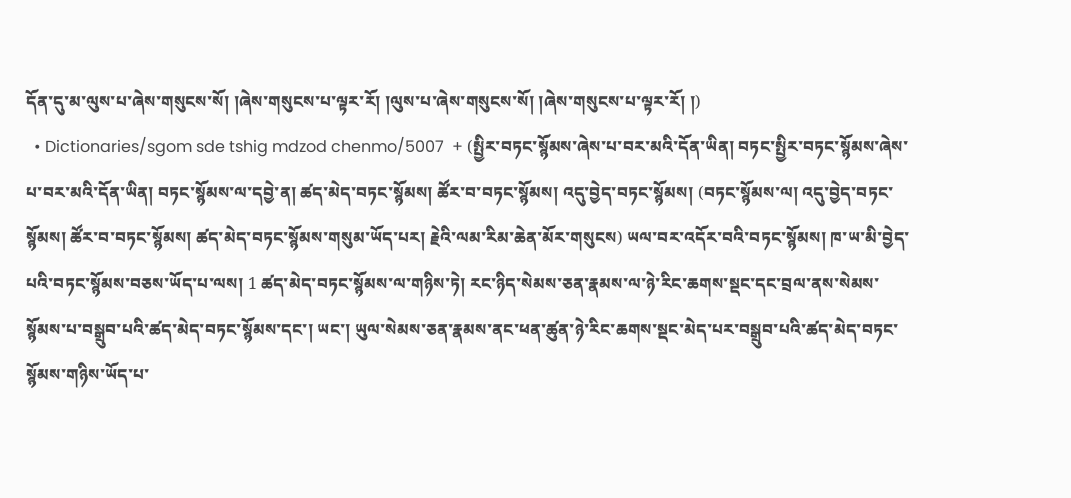དོན་དུ་མ་ལུས་པ་ཞེས་གསུངས་སོ། །ཞེས་གསུངས་པ་ལྟར་རོ། །ལུས་པ་ཞེས་གསུངས་སོ། །ཞེས་གསུངས་པ་ལྟར་རོ། །)
  • Dictionaries/sgom sde tshig mdzod chenmo/5007  + (སྤྱིར་བཏང་སྙོམས་ཞེས་པ་བར་མའི་དོན་ཡིན། བཏང་སྤྱིར་བཏང་སྙོམས་ཞེས་པ་བར་མའི་དོན་ཡིན། བཏང་སྙོམས་ལ་དབྱེ་ན། ཚད་མེད་བཏང་སྙོམས། ཚོར་བ་བཏང་སྙོམས། འདུ་བྱེད་བཏང་སྙོམས། (བཏང་སྙོམས་ལ། འདུ་བྱེད་བཏང་སྙོམས། ཚོར་བ་བཏང་སྙོམས། ཚད་མེད་བཏང་སྙོམས་གསུམ་ཡོད་པར། རྗེའི་ལམ་རིམ་ཆེན་མོར་གསུངས) ཡལ་བར་འདོར་བའི་བཏང་སྙོམས། ཁ་ཡ་མི་བྱེད་པའི་བཏང་སྙོམས་བཅས་ཡོད་པ་ལས། 1 ཚད་མེད་བཏང་སྙོམས་ལ་གཉིས་ཏེ། རང་ཉིད་སེམས་ཅན་རྣམས་ལ་ཉེ་རིང་ཆགས་སྡང་དང་བྲལ་ནས་སེམས་སྙོམས་པ་བསྒྲུབ་པའི་ཚད་མེད་བཏང་སྙོམས་དང་། ཡང་། ཡུལ་སེམས་ཅན་རྣམས་ནང་ཕན་ཚུན་ཉེ་རིང་ཆགས་སྡང་མེད་པར་བསྒྲུབ་པའི་ཚད་མེད་བཏང་སྙོམས་གཉིས་ཡོད་པ་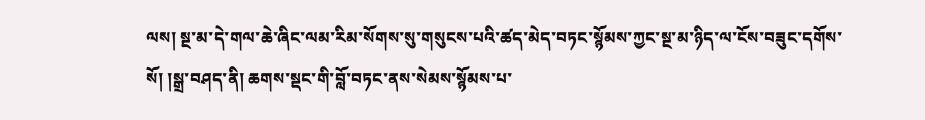ལས། སྔ་མ་དེ་གལ་ཆེ་ཞིང་ལམ་རིམ་སོགས་སུ་གསུངས་པའི་ཚད་མེད་བཏང་སྙོམས་ཀྱང་སྔ་མ་ཉིད་ལ་ངོས་བཟུང་དགོས་སོ། །སྒྲ་བཤད་ནི། ཆགས་སྡང་གི་བློ་བཏང་ནས་སེམས་སྙོམས་པ་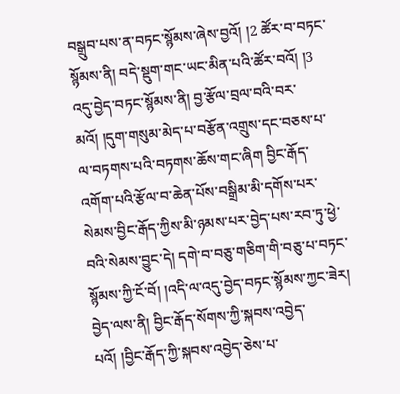བསྒྲུབ་པས་ན་བཏང་སྙོམས་ཞེས་བྱའོ། །2 ཚོར་བ་བཏང་སྙོམས་ནི། བདེ་སྡུག་གང་ཡང་མིན་པའི་ཚོར་བའོ། །3 འདུ་བྱེད་བཏང་སྙོམས་ནི། བྱ་རྩོལ་བྲལ་བའི་བར་མའོ། །དུག་གསུམ་མེད་པ་བརྩོན་འགྲུས་དང་བཅས་པ་ལ་བཏགས་པའི་བཏགས་ཆོས་གང་ཞིག བྱིང་རྒོད་འགོག་པའི་རྩོལ་བ་ཆེན་པོས་བསྒྲིམ་མི་དགོས་པར་སེམས་བྱིང་རྒོད་ཀྱིས་མི་ཉམས་པར་བྱེད་པས་རབ་ཏུ་ཕྱེ་བའི་སེམས་བྱུང་དེ། དགེ་བ་བཅུ་གཅིག་གི་བཅུ་པ་བཏང་སྙོམས་ཀྱི་ངོ་བོ། །འདི་ལ་འདུ་བྱེད་བཏང་སྙོམས་ཀྱང་ཟེར། བྱེད་ལས་ནི། བྱིང་རྒོད་སོགས་ཀྱི་སྐབས་འབྱེད་པའོ། །བྱིང་རྒོད་ཀྱི་སྐབས་འབྱེད་ཅེས་པ་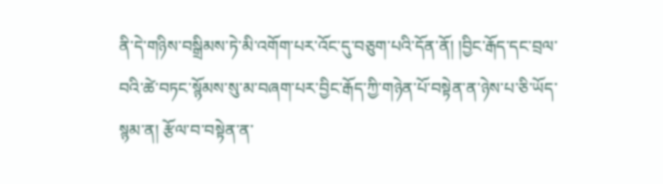ནི་དེ་གཉིས་བསྒྲིམས་ཏེ་མི་འགོག་པར་འོང་དུ་བཅུག་པའི་དོན་ནོ། །བྱིང་རྒོད་དང་བྲལ་བའི་ཚེ་བཏང་སྙོམས་སུ་མ་བཞག་པར་བྱིང་རྒོད་ཀྱི་གཉེན་པོ་བསྟེན་ན་ཉེས་པ་ཅི་ཡོད་སྙམ་ན། རྩོལ་བ་བསྟེན་ན་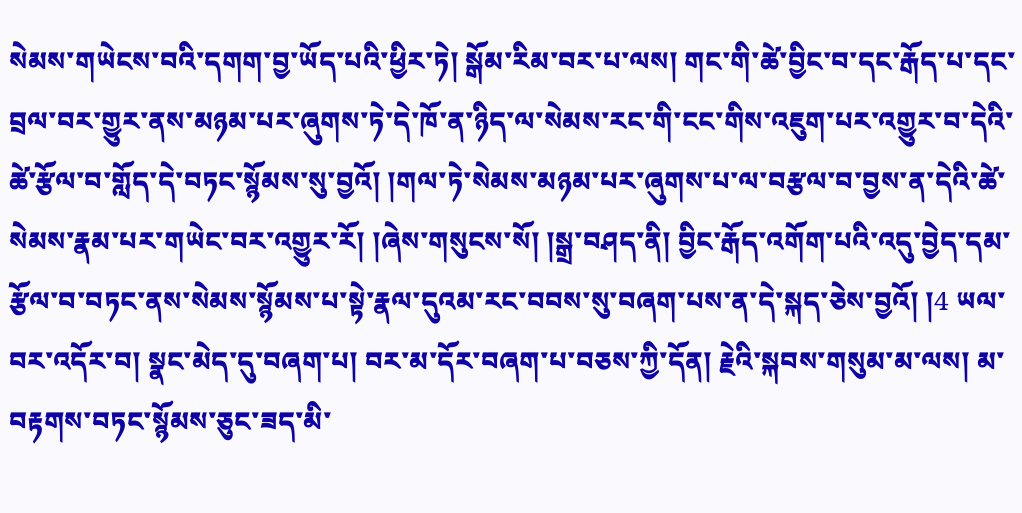སེམས་གཡེངས་བའི་དགག་བྱ་ཡོད་པའི་ཕྱིར་ཏེ། སྒོམ་རིམ་བར་པ་ལས། གང་གི་ཚེ་བྱིང་བ་དང་རྒོད་པ་དང་བྲལ་བར་གྱུར་ནས་མཉམ་པར་ཞུགས་ཏེ་དེ་ཁོ་ན་ཉིད་ལ་སེམས་རང་གི་ངང་གིས་འཇུག་པར་འགྱུར་བ་དེའི་ཚེ་རྩོལ་བ་གློད་དེ་བཏང་སྙོམས་སུ་བྱའོ། །གལ་ཏེ་སེམས་མཉམ་པར་ཞུགས་པ་ལ་བརྩལ་བ་བྱས་ན་དེའི་ཚེ་སེམས་རྣམ་པར་གཡེང་བར་འགྱུར་རོ། །ཞེས་གསུངས་སོ། །སྒྲ་བཤད་ནི། བྱིང་རྒོད་འགོག་པའི་འདུ་བྱེད་དམ་རྩོལ་བ་བཏང་ནས་སེམས་སྙོམས་པ་སྟེ་རྣལ་དུའམ་རང་བབས་སུ་བཞག་པས་ན་དེ་སྐད་ཅེས་བྱའོ། །4 ཡལ་བར་འདོར་བ། སྣང་མེད་དུ་བཞག་པ། བར་མ་དོར་བཞག་པ་བཅས་ཀྱི་དོན། རྗེའི་སྐབས་གསུམ་མ་ལས། མ་བརྟགས་བཏང་སྙོམས་ཅུང་ཟད་མི་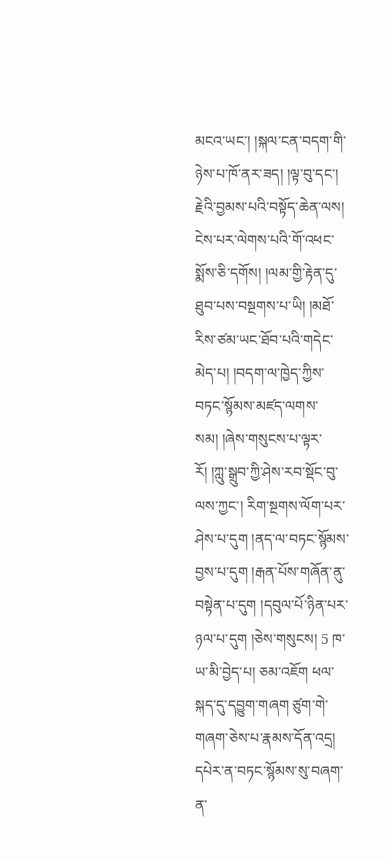མངའ་ཡང་། །སྐལ་ངན་བདག་གི་ཉེས་པ་ཁོ་ནར་ཟད། །ལྟ་བུ་དང་། རྗེའི་བྱམས་པའི་བསྟོད་ཆེན་ལས། ངེས་པར་ལེགས་པའི་གོ་འཕང་སྨོས་ཅི་དགོས། །ལམ་གྱི་རྟེན་དུ་ཐུབ་པས་བསྔགས་པ་ཡི། །མཐོ་རིས་ཙམ་ཡང་ཐོབ་པའི་གདེང་མེད་པ། །བདག་ལ་ཁྱེད་ཀྱིས་བཏང་སྙོམས་མཛད་ལགས་སམ། །ཞེས་གསུངས་པ་ལྟར་རོ། །ཀླུ་སྒྲུབ་ཀྱི་ཤེས་རབ་སྡོང་བུ་ལས་ཀྱང་། རིག་སྔགས་ལོག་པར་ཤེས་པ་དུག །ནད་ལ་བཏང་སྙོམས་བྱས་པ་དུག །རྒན་པོས་གཞོན་ནུ་བསྟེན་པ་དུག །དབུལ་པོ་ཉིན་པར་ཉལ་པ་དུག །ཅེས་གསུངས། 5 ཁ་ཡ་མི་བྱེད་པ། ཅམ་འཇོག ཕལ་སྐད་དུ་དབྱུག་གཞག ཙུག་གེ་གཞག་ཅེས་པ་རྣམས་དོན་འདྲ། དཔེར་ན་བཏང་སྙོམས་སུ་བཞག་ན་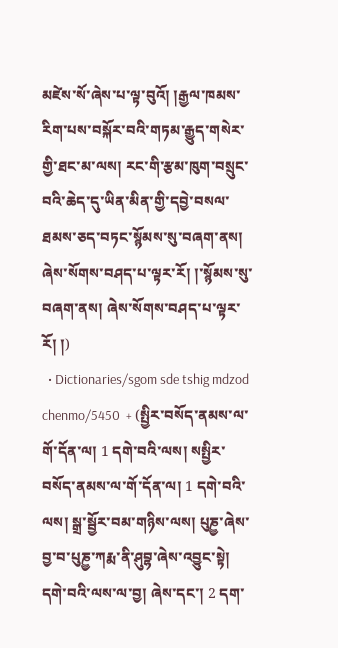མཛེས་སོ་ཞེས་པ་ལྟ་བུའོ། །རྒྱལ་ཁམས་རིག་པས་བསྐོར་བའི་གཏམ་རྒྱུད་གསེར་གྱི་ཐང་མ་ལས། རང་གི་རྩམ་ཁུག་བསྲུང་བའི་ཆེད་དུ་ཡིན་མིན་གྱི་དབྱེ་བསལ་ཐམས་ཅད་བཏང་སྙོམས་སུ་བཞག་ནས། ཞེས་སོགས་བཤད་པ་ལྟར་རོ། །་སྙོམས་སུ་བཞག་ནས། ཞེས་སོགས་བཤད་པ་ལྟར་རོ། །)
  • Dictionaries/sgom sde tshig mdzod chenmo/5450  + (སྤྱིར་བསོད་ནམས་ལ་གོ་དོན་ལ། 1 དགེ་བའི་ལས། སསྤྱིར་བསོད་ནམས་ལ་གོ་དོན་ལ། 1 དགེ་བའི་ལས། སྒྲ་སྦྱོར་བམ་གཉིས་ལས། པུཎྱ་ཞེས་བྱ་བ་པུཎྱ་ཀརྨ་ནི་ཤུབྷ་ཞེས་འབྱུང་སྟེ། དགེ་བའི་ལས་ལ་བྱ། ཞེས་དང་། 2 དག་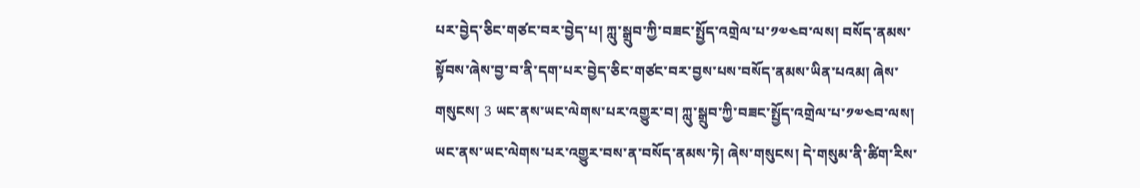པར་བྱེད་ཅིང་གཙང་བར་བྱེད་པ། ཀླུ་སྒྲུབ་ཀྱི་བཟང་སྤྱོད་འགྲེལ་པ་༡༧༤བ་ལས། བསོད་ནམས་སྟོབས་ཞེས་བྱ་བ་ནི་དག་པར་བྱེད་ཅིང་གཙང་བར་བྱས་པས་བསོད་ནམས་ཡིན་པའམ། ཞེས་གསུངས། 3 ཡང་ནས་ཡང་ལེགས་པར་འགྱུར་བ། ཀླུ་སྒྲུབ་ཀྱི་བཟང་སྤྱོད་འགྲེལ་པ་༡༧༤བ་ལས། ཡང་ནས་ཡང་ལེགས་པར་འགྱུར་བས་ན་བསོད་ནམས་ཏེ། ཞེས་གསུངས། དེ་གསུམ་ནི་ཚིག་རིས་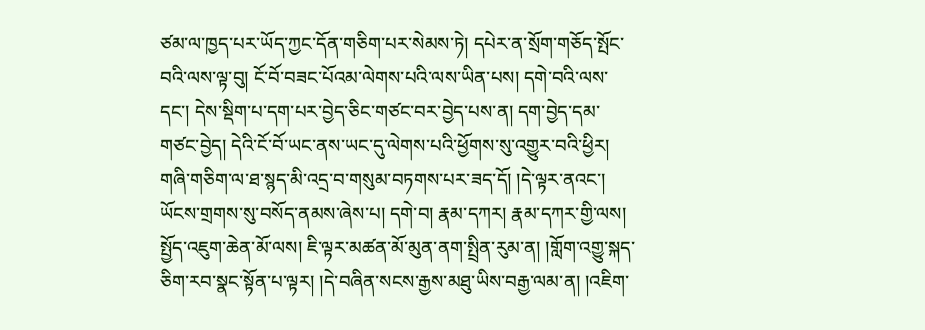ཙམ་ལ་ཁྱད་པར་ཡོད་ཀྱང་དོན་གཅིག་པར་སེམས་ཏེ། དཔེར་ན་སྲོག་གཅོད་སྤོང་བའི་ལས་ལྟ་བུ། ངོ་བོ་བཟང་པོའམ་ལེགས་པའི་ལས་ཡིན་པས། དགེ་བའི་ལས་དང་། དེས་སྡིག་པ་དག་པར་བྱེད་ཅིང་གཙང་བར་བྱེད་པས་ན། དག་བྱེད་དམ་གཙང་བྱེད། དེའི་ངོ་བོ་ཡང་ནས་ཡང་དུ་ལེགས་པའི་ཕྱོགས་སུ་འགྱུར་བའི་ཕྱིར། གཞི་གཅིག་ལ་ཐ་སྙད་མི་འདྲ་བ་གསུམ་བཏགས་པར་ཟད་དོ། །དེ་ལྟར་ནའང་། ཡོངས་གྲགས་སུ་བསོད་ནམས་ཞེས་པ། དགེ་བ། རྣམ་དཀར། རྣམ་དཀར་གྱི་ལས། སྤྱོད་འཇུག་ཆེན་མོ་ལས། ཇི་ལྟར་མཚན་མོ་མུན་ནག་སྤྲིན་རུམ་ན། །གློག་འགྱུ་སྐད་ཅིག་རབ་སྣང་སྟོན་པ་ལྟར། །དེ་བཞིན་སངས་རྒྱས་མཐུ་ཡིས་བརྒྱ་ལམ་ན། །འཇིག་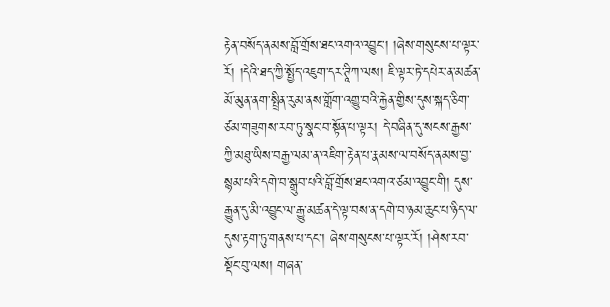རྟེན་བསོད་ནམས་བློ་གྲོས་ཐང་འགའ་འབྱུང་། །ཞེས་གསུངས་པ་ལྟར་རོ། །དེའི་ཐད་ཀྱི་སྤྱོད་འཇུག་དར་ཊཱིཀ་ལས། ཇི་ལྟར་ཏེ་དཔེར་ན་མཚན་མོ་མུན་ནག་སྤྲིན་རུམ་ནས་གློག་འགྱུ་བའི་རྐྱེན་གྱིས་དུས་སྐད་ཅིག་ཙམ་གཟུགས་རབ་ཏུ་སྣང་བ་སྟོན་པ་ལྟར། དེ་བཞིན་དུ་སངས་རྒྱས་ཀྱི་མཐུ་ཡིས་བརྒྱ་ལམ་ན་འཇིག་རྟེན་པ་རྣམས་ལ་བསོད་ནམས་བྱ་སྙམ་པའི་དགེ་བ་སྒྲུབ་པའི་བློ་གྲོས་ཐང་འགའ་ཙམ་འབྱུང་གི། དུས་རྒྱུན་དུ་མི་འབྱུང་ལ་རྒྱུ་མཚན་དེ་ལྟ་བས་ན་དགེ་བ་ཉམ་ཆུང་པ་ཉིད་ལ་དུས་རྟག་ཏུ་གནས་པ་དང་། ཞེས་གསུངས་པ་ལྟར་རོ། །ཤེས་རབ་སྡོང་བུ་ལས། གཞན་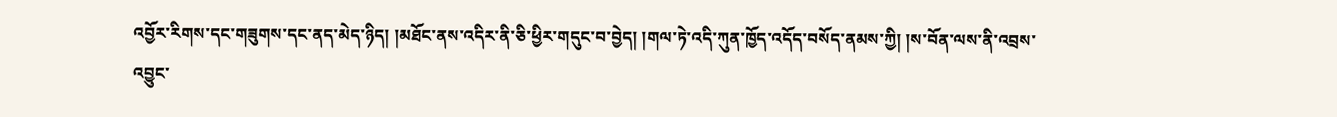འབྱོར་རིགས་དང་གཟུགས་དང་ནད་མེད་ཉིད། །མཐོང་ནས་འདིར་ནི་ཅི་ཕྱིར་གདུང་བ་བྱེད། །གལ་ཏེ་འདི་ཀུན་ཁྱོད་འདོད་བསོད་ནམས་ཀྱི། །ས་བོན་ལས་ནི་འབྲས་འབྱུང་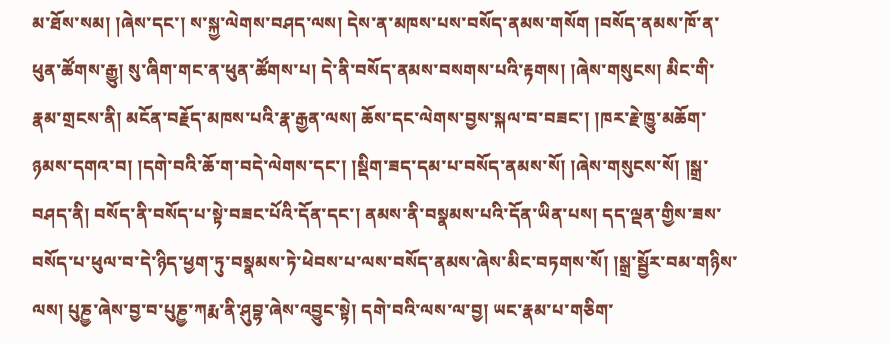མ་ཐོས་སམ། །ཞེས་དང་། ས་སྐྱ་ལེགས་བཤད་ལས། དེས་ན་མཁས་པས་བསོད་ནམས་གསོག །བསོད་ནམས་ཁོ་ན་ཕུན་ཚོགས་རྒྱུ། སུ་ཞིག་གང་ན་ཕུན་ཚོགས་པ། དེ་ནི་བསོད་ནམས་བསགས་པའི་རྟགས། །ཞེས་གསུངས། མིང་གི་རྣམ་གྲངས་ནི། མངོན་བརྗོད་མཁས་པའི་རྣ་རྒྱན་ལས། ཆོས་དང་ལེགས་བྱས་སྐལ་བ་བཟང་། །ཁར་རྗེ་ཁྱུ་མཆོག་ཉམས་དགའ་བ། །དགེ་བའི་ཆོ་ག་བདེ་ལེགས་དང་། །སྡིག་ཟད་དམ་པ་བསོད་ནམས་སོ། །ཞེས་གསུངས་སོ། །སྒྲ་བཤད་ནི། བསོད་ནི་བསོད་པ་སྟེ་བཟང་པོའི་དོན་དང་། ནམས་ནི་བསྣམས་པའི་དོན་ཡིན་པས། དད་ལྡན་གྱིས་ཟས་བསོད་པ་ཕུལ་བ་དེ་ཉིད་ཕྱག་ཏུ་བསྣམས་ཏེ་ཕེབས་པ་ལས་བསོད་ནམས་ཞེས་མིང་བཏགས་སོ། །སྒྲ་སྦྱོར་བམ་གཉིས་ལས། པུཎྱ་ཞེས་བྱ་བ་པུཎྱ་ཀརྨ་ནི་ཤུབྷ་ཞེས་འབྱུང་སྟེ། དགེ་བའི་ལས་ལ་བྱ། ཡང་རྣམ་པ་གཅིག་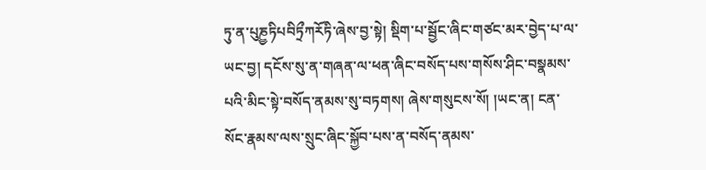ཏུ་ན་པུཎྱཏིཔབིཏྲྀཀརོཏི་ཞེས་བྱ་སྟེ། སྡིག་པ་སྦྱོང་ཞིང་གཙང་མར་བྱེད་པ་ལ་ཡང་བྱ། དངོས་སུ་ན་གཞན་ལ་ཕན་ཞིང་བསོད་པས་གསོས་ཤིང་བསྣམས་པའི་མིང་སྟེ་བསོད་ནམས་སུ་བཏགས། ཞེས་གསུངས་སོ། །ཡང་ན། ངན་སོང་རྣམས་ལས་སྲུང་ཞིང་སྐྱོབ་པས་ན་བསོད་ནམས་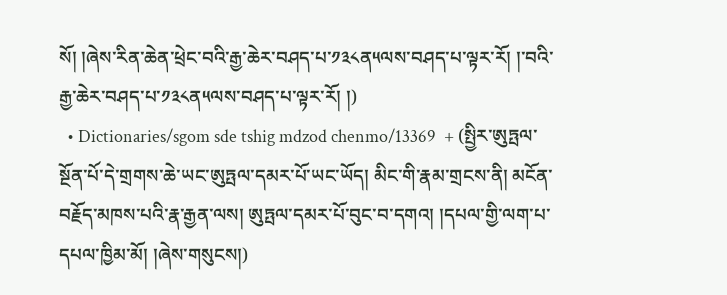སོ། །ཞེས་རིན་ཆེན་ཕྲེང་བའི་རྒྱ་ཆེར་བཤད་པ་༡༣༨ན༥ལས་བཤད་པ་ལྟར་རོ། །་བའི་རྒྱ་ཆེར་བཤད་པ་༡༣༨ན༥ལས་བཤད་པ་ལྟར་རོ། །)
  • Dictionaries/sgom sde tshig mdzod chenmo/13369  + (སྤྱིར་ཨུཏྤལ་སྔོན་པོ་དེ་གྲགས་ཆེ་ཡང་ཨུཏྤལ་དམར་པོ་ཡང་ཡོད། མིང་གི་རྣམ་གྲངས་ནི། མངོན་བརྗོད་མཁས་པའི་རྣ་རྒྱན་ལས། ཨུཏྤལ་དམར་པོ་བུང་བ་དགའ། །དཔལ་གྱི་ལག་པ་དཔལ་ཁྱིམ་མོ། །ཞེས་གསུངས།)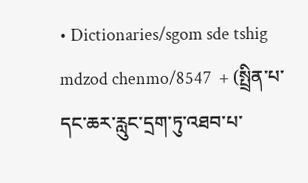• Dictionaries/sgom sde tshig mdzod chenmo/8547  + (སྤྲིན་པ་དང་ཆར་རླུང་དྲག་ཏུ་འཐབ་པ་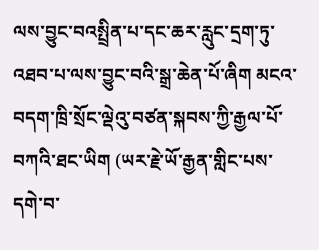ལས་བྱུང་བའསྤྲིན་པ་དང་ཆར་རླུང་དྲག་ཏུ་འཐབ་པ་ལས་བྱུང་བའི་སྒྲ་ཆེན་པོ་ཞིག མངའ་བདག་ཁྲི་སྲོང་ལྡེའུ་བཙན་སྐབས་ཀྱི་རྒྱལ་པོ་བཀའི་ཐང་ཡིག (ཡར་རྗེ་ཡོ་རྒྱན་གླིང་པས་དགེ་བ་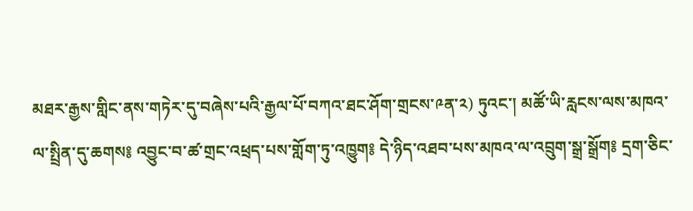མཐར་རྒྱས་གླིང་ནས་གཏེར་དུ་བཞེས་པའི་རྒྱལ་པོ་བཀའ་ཐང་ཤོག་གྲངས་༩ན་༢) ཏུའང་། མཚོ་ཡི་རླངས་ལས་མཁའ་ལ་སྤྲིན་དུ་ཆགས༔ འབྱུང་བ་ཚ་གྲང་འཕྲད་པས་གློག་ཏུ་འཁྱུག༔ དེ་ཉིད་འཐབ་པས་མཁའ་ལ་འབྲུག་སྒྲ་སྒྲོག༔ དྲག་ཅིང་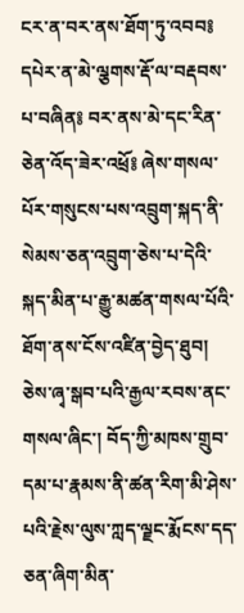ངར་ན་བར་ནས་ཐོག་ཏུ་འབབ༔ དཔེར་ན་མེ་ལྕགས་རྡོ་ལ་བརྡབས་པ་བཞིན༔ བར་ནས་མེ་དང་རིན་ཅེན་འོད་ཟེར་འཕྲོ༔ ཞེས་གསལ་པོར་གསུངས་པས་འབྲུག་སྐད་ནི་སེམས་ཅན་འབྲུག་ཅེས་པ་དེའི་སྐད་མིན་པ་རྒྱུ་མཚན་གསལ་པོའི་ཐོག་ནས་ངོས་འཛིན་བྱེད་ཐུབ། ཅེས་ཞྭ་སྒབ་པའི་རྒྱལ་རབས་ནང་གསལ་ཞིང་། བོད་ཀྱི་མཁས་གྲུབ་དམ་པ་རྣམས་ནི་ཚན་རིག་མི་ཤེས་པའི་རྗེས་ལུས་ཀླད་ལྗང་རྨོངས་དད་ཅན་ཞིག་མིན་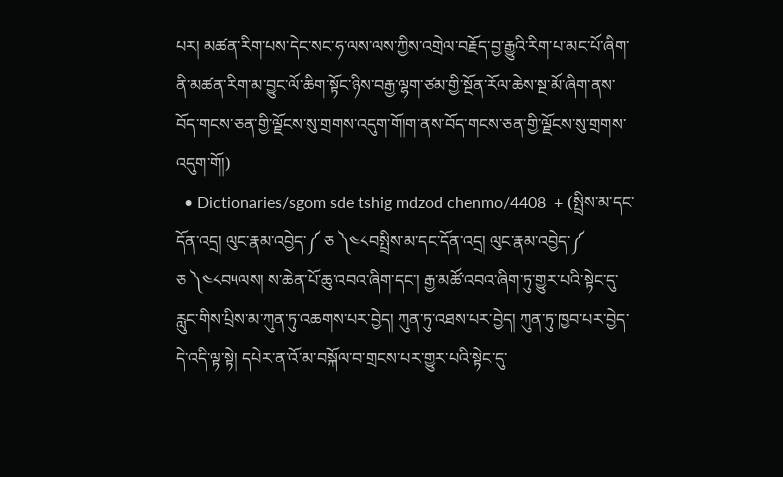པར། མཚན་རིག་པས་དེང་སང་ཧ་ལས་ལས་ཀྱིས་འགྲེལ་བརྗོད་བྱ་རྒྱུའི་རིག་པ་མང་པོ་ཞིག་ནི་མཚན་རིག་མ་བྱུང་ལོ་ཆིག་སྟོང་ཉིས་བརྒྱ་ལྷག་ཙམ་གྱི་སྔོན་རོལ་ཆེས་སྔ་མོ་ཞིག་ནས་བོད་གངས་ཅན་གྱི་ལྗོངས་སུ་གྲགས་འདུག་གོ།ག་ནས་བོད་གངས་ཅན་གྱི་ལྗོངས་སུ་གྲགས་འདུག་གོ།)
  • Dictionaries/sgom sde tshig mdzod chenmo/4408  + (སྤྲིས་མ་དང་དོན་འདྲ། ལུང་རྣམ་འབྱེད་༼ ཅ ༽༤༨བསྤྲིས་མ་དང་དོན་འདྲ། ལུང་རྣམ་འབྱེད་༼ ཅ ༽༤༨བ༥ལས། ས་ཆེན་པོ་ཆུ་འབའ་ཞིག་དང་། རྒྱ་མཚོ་འབའ་ཞིག་ཏུ་གྱུར་པའི་སྟེང་དུ་རླུང་གིས་པྲིས་མ་ཀུན་ཏུ་འཆགས་པར་བྱེད། ཀུན་ཏུ་འཐས་པར་བྱེད། ཀུན་ཏུ་ཁྱབ་པར་བྱེད་དེ་འདི་ལྟ་སྟེ། དཔེར་ན་འོ་མ་བསྐོལ་བ་གྲངས་པར་གྱུར་པའི་སྟེང་དུ་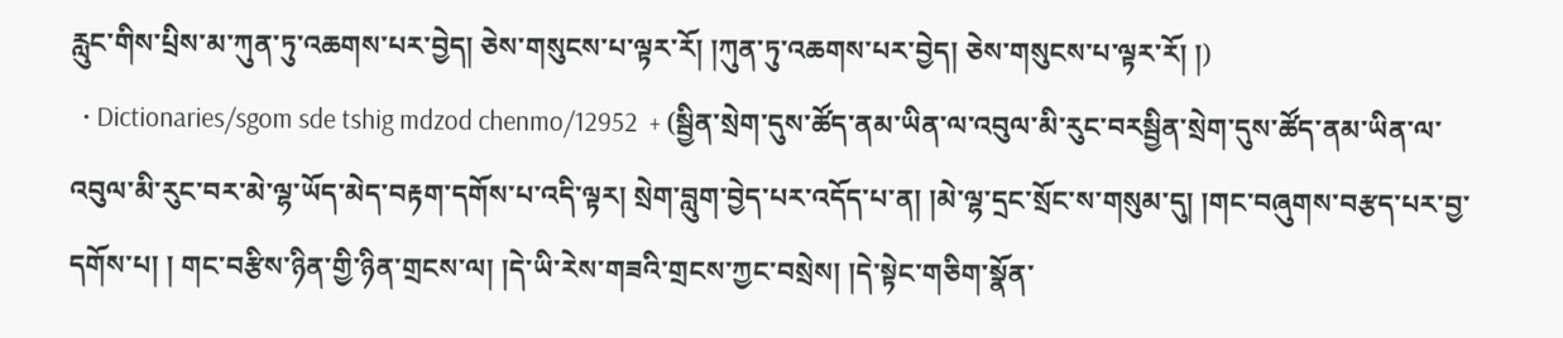རླུང་གིས་པྲིས་མ་ཀུན་ཏུ་འཆགས་པར་བྱེད། ཅེས་གསུངས་པ་ལྟར་རོ། །ཀུན་ཏུ་འཆགས་པར་བྱེད། ཅེས་གསུངས་པ་ལྟར་རོ། །)
  • Dictionaries/sgom sde tshig mdzod chenmo/12952  + (སྦྱིན་སྲེག་དུས་ཚོད་ནམ་ཡིན་ལ་འབུལ་མི་རུང་བརསྦྱིན་སྲེག་དུས་ཚོད་ནམ་ཡིན་ལ་འབུལ་མི་རུང་བར་མེ་ལྷ་ཡོད་མེད་བརྟག་དགོས་པ་འདི་ལྟར། སྲེག་བླུག་བྱེད་པར་འདོད་པ་ན། །མེ་ལྷ་དྲང་སྲོང་ས་གསུམ་དུ། །གང་བཞུགས་བརྩད་པར་བྱ་དགོས་པ། ། གང་བརྩིས་ཉིན་གྱི་ཉིན་གྲངས་ལ། །དེ་ཡི་རེས་གཟའི་གྲངས་ཀྱང་བསྲེས། །དེ་སྟེང་གཅིག་སྣོན་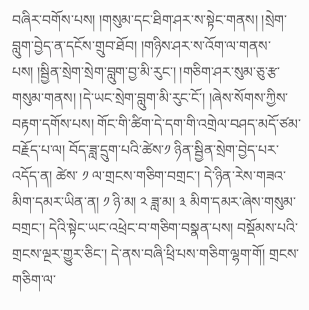བཞིར་བགོས་པས། །གསུམ་དང་ཐིག་ཤར་ས་སྟེང་གནས། །སྲེག་བླུག་བྱེད་ན་དངོས་གྲུབ་ཐོབ། །གཉིས་ཤར་ས་འོག་ལ་གནས་པས། །སྦྱིན་སྲེག་སྲེག་བླུག་བྱ་མི་རུང་། །གཅིག་ཤར་སུམ་ཅུ་རྩ་གསུམ་གནས། །དེ་ཡང་སྲེག་བླུག་མི་རུང་ངོ་། །ཞེས་སོགས་ཀྱིས་བརྟག་དགོས་པས། གོང་གི་ཚིག་དེ་དག་གི་འགྲེལ་བཤད་མདོ་ཙམ་བརྗོད་པ་ལ། བོད་ཟླ་དྲུག་པའི་ཚེས་༡ ཉིན་སྦྱིན་སྲེག་བྱེད་པར་འདོད་ན། ཚེས་ ༡ ལ་གྲངས་གཅིག་བགྲང་། དེ་ཉིན་རེས་གཟའ་མིག་དམར་ཡིན་ན། ༡ ཉི་མ། ༢ ཟླ་མ། ༣ མིག་དམར་ཞེས་གསུམ་བགྲང་། དེའི་སྟེང་ཡང་འཕྲེང་བ་གཅིག་བསྣན་པས། བསྡོམས་པའི་གྲངས་ལྔར་གྱུར་ཅིང་། དེ་ནས་བཞི་ཕྲི་པས་གཅིག་ལྷག་གོ། གྲངས་གཅིག་ལ་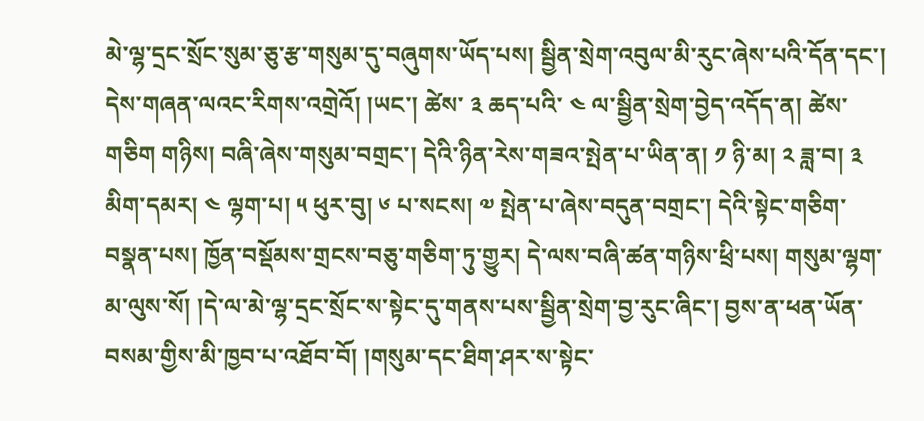མེ་ལྷ་དྲང་སྲོང་སུམ་ཅུ་རྩ་གསུམ་དུ་བཞུགས་ཡོད་པས། སྦྱིན་སྲེག་འབུལ་མི་རུང་ཞེས་པའི་དོན་དང་། དེས་གཞན་ལའང་རིགས་འགྲེའོ། །ཡང་། ཚེས་ ༣ ཆད་པའི་ ༤ ལ་སྦྱིན་སྲེག་བྱེད་འདོད་ན། ཚེས་གཅིག གཉིས། བཞི་ཞེས་གསུམ་བགྲང་། དེའི་ཉིན་རེས་གཟའ་སྤེན་པ་ཡིན་ན། ༡ ཉི་མ། ༢ ཟླ་བ། ༣ མིག་དམར། ༤ ལྷག་པ། ༥ ཕུར་བུ། ༦ པ་སངས། ༧ སྤེན་པ་ཞེས་བདུན་བགྲང་། དེའི་སྟེང་གཅིག་བསྣན་པས། ཁྱོན་བསྡོམས་གྲངས་བཅུ་གཅིག་ཏུ་གྱུར། དེ་ལས་བཞི་ཚན་གཉིས་ཕྲི་པས། གསུམ་ལྷག་མ་ལུས་སོ། །དེ་ལ་མེ་ལྷ་དྲང་སྲོང་ས་སྟེང་དུ་གནས་པས་སྦྱིན་སྲེག་བྱ་རུང་ཞིང་། བྱས་ན་ཕན་ཡོན་བསམ་གྱིས་མི་ཁྱབ་པ་འཐོབ་བོ། །གསུམ་དང་ཐིག་ཤར་ས་སྟེང་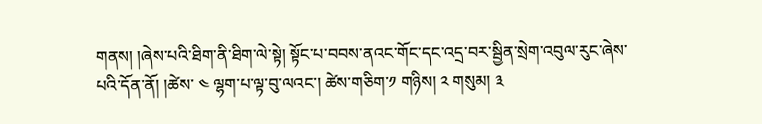གནས། །ཞེས་པའི་ཐིག་ནི་ཐིག་ལེ་སྟེ། སྟོང་པ་བབས་ནའང་གོང་དང་འདྲ་བར་སྦྱིན་སྲེག་འབུལ་རུང་ཞེས་པའི་དོན་ནོ། །ཚེས་ ༤ ལྷག་པ་ལྟ་བུ་ལའང་། ཚེས་གཅིག་༡ གཉིས། ༢ གསུམ། ༣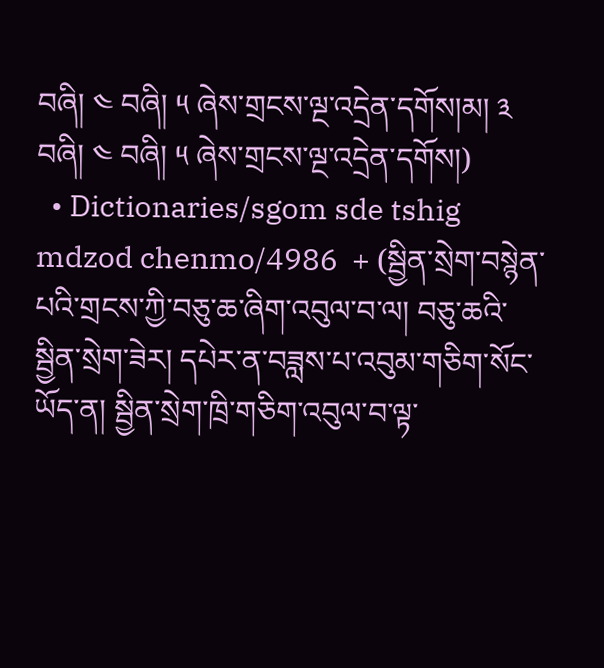བཞི། ༤ བཞི། ༥ ཞེས་གྲངས་ལྔ་འདྲེན་དགོས།མ། ༣ བཞི། ༤ བཞི། ༥ ཞེས་གྲངས་ལྔ་འདྲེན་དགོས།)
  • Dictionaries/sgom sde tshig mdzod chenmo/4986  + (སྦྱིན་སྲེག་བསྙེན་པའི་གྲངས་ཀྱི་བཅུ་ཆ་ཞིག་འབུལ་བ་ལ། བཅུ་ཆའི་སྦྱིན་སྲེག་ཟེར། དཔེར་ན་བཟླས་པ་འབུམ་གཅིག་སོང་ཡོད་ན། སྦྱིན་སྲེག་ཁྲི་གཅིག་འབུལ་བ་ལྟ་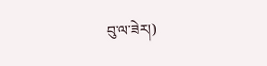བུ་ལ་ཟེར།)